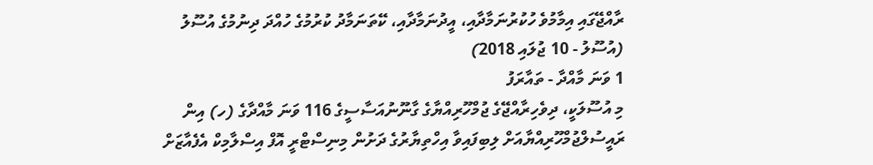ރާއްޖޭގައި އިމާމުވެ ހުކުރުނަމާދާއި، އީދުނަމާދާއި، ކޭތަނަމާދު ކުރުމުގެ ހުއްދަ ދިނުމުގެ އުސޫލު
(އުސޫލު - 10 ޖުލައި 2018)
1 ވަނަ މާއްދާ - ތައާރަފު
މި އުސޫލަކީ، ދިވެހިރާއްޖޭގެ ޖުމްހޫރިއްޔާގެ ގާނޫނުއަސާސީގެ 116 ވަނަ މާއްދާގެ (ހ) އިން ރައީސުލްޖުމްހޫރިއްޔާއަށް ލިބިފައިވާ އިހްތިޔާރުގެ ދަށުން މިނިސްޓްރީ އޮފް އިސްލާމިކް އެފެއާޒަށް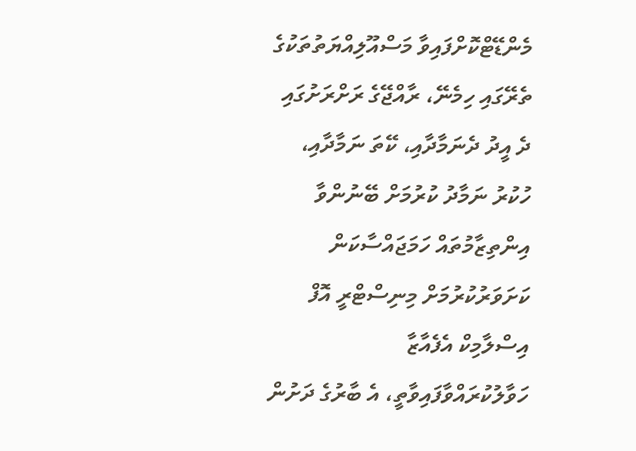މެންޑޭޓްކޮށްފައިވާ މަސްއޫލިއްޔަތުތަކުގެ ތެރޭގައި ހިމެނޭ، ރާއްޖޭގެ ރަށްރަށުގައި ދެ އީދު ދެނަމާދާއި، ކޭތަ ނަމާދާއި، ހުކުރު ނަމާދު ކުރުމަށް ބޭނުންވާ އިންތިޒާމުތައް ހަމަޖައްސާކަން ކަށަވަރުކުރުމަށް މިނިސްޓްރީ އޮފް އިސްލާމިކް އެފެއާޒާ ހަވާލުކުރައްވާފައިވާތީ، އެ ބާރުގެ ދަށުން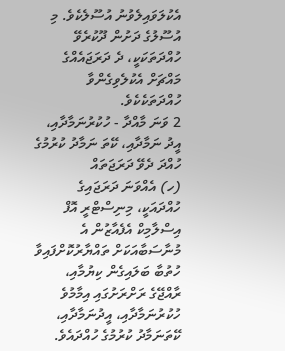އެކުލަވައިލެވުނު އުސޫލެކެވެ. މި އުސޫލުގެ ދަށުން ދޫކުރެވޭ ހުއްދަތަކަކީ، ދެ ދަރަޖައެއްގެ މައްޗަށް އެކުލެވިގެންވާ ހުއްދަތަކެކެވެ.
2 ވަނަ މާއްދާ - ހުކުރުނަމާދާއި، އީދު ނަމާދާއި، ކޭތަ ނަމާދު ކުރުމުގެ ހުއްދަ ދެވޭ ދަރަޖަތައް
(ހ) އެއްވަނަ ދަރަޖައިގެ ހުއްދައަކީ، މިނިސްޓްރީ އޮފް އިސްލާމިކް އެފެއާޒުން އެ މުނާސަބާއަކަށް ތައްޔާރުކޮށްފައިވާ ހުތުބާ ބަލައިގެން ކިޔުމާއި، ރާއްޖޭގެ ރަށްރަށުގައި އިމާމުވެ ހުކުރުނަމާދާއި، އީދުނަމާދާއި، ކޭތަނަމާދު ކުރުމުގެ ހުއްދައެވެ.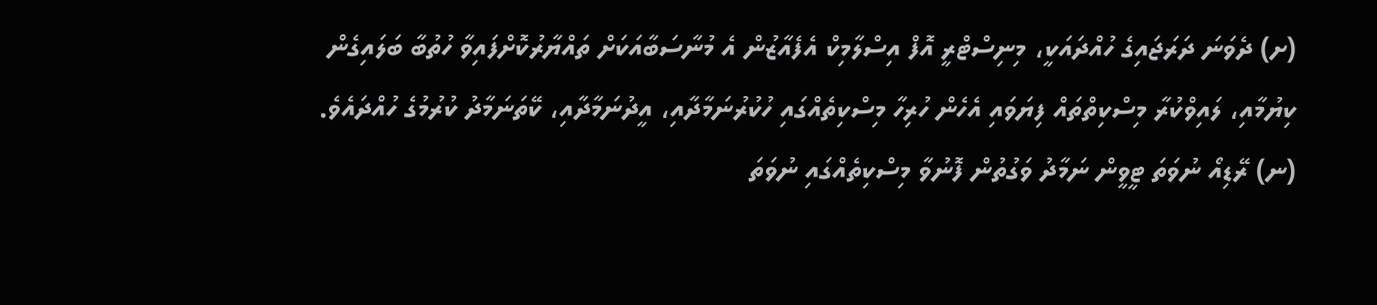(ށ) ދެވަނަ ދަރަޖައިގެ ހުއްދައަކީ، މިނިސްޓްރީ އޮފް އިސްލާމިކް އެފެއާޒުން އެ މުނާސަބާއަކަށް ތައްޔާރުކޮށްފައިވާ ހުތުބާ ބަލައިގެން ކިޔުމާއި، ލައިވްކުރާ މިސްކިތްތައް ފިޔަވައި އެހެން ހުރިހާ މިސްކިތެއްގައި ހުކުރުނަމާދާއި، އީދުނަމާދާއި، ކޭތަނަމާދު ކުރުމުގެ ހުއްދައެވެ.
(ނ) ރޭޑިއޯ ނުވަތަ ޓީވީން ނަމާދު ވަގުތުން ފޮނުވާ މިސްކިތެއްގައި ނުވަތަ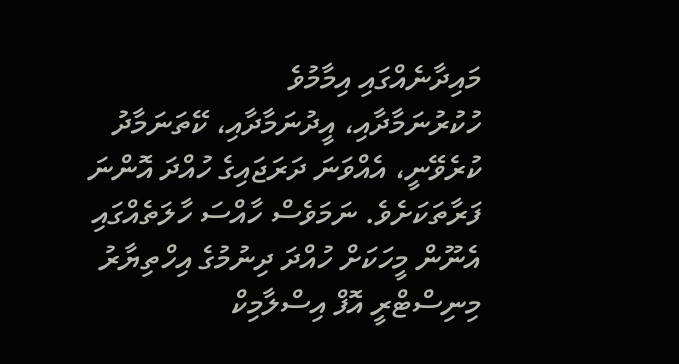މައިދާނެއްގައި އިމާމުވެ
ހުކުރުނަމާދާއި، އީދުނަމާދާއި، ކޭތަނަމާދު ކުރެވޭނީ، އެއްވަނަ ދަރަޖައިގެ ހުއްދަ އޮންނަ ފަރާތަކަށެވެ. ނަމަވެސް ހާއްސަ ހާލަތެއްގައި އެނޫން މީހަކަށް ހުއްދަ ދިނުމުގެ އިހްތިޔާރު މިނިސްޓްރީ އޮފް އިސްލާމިކް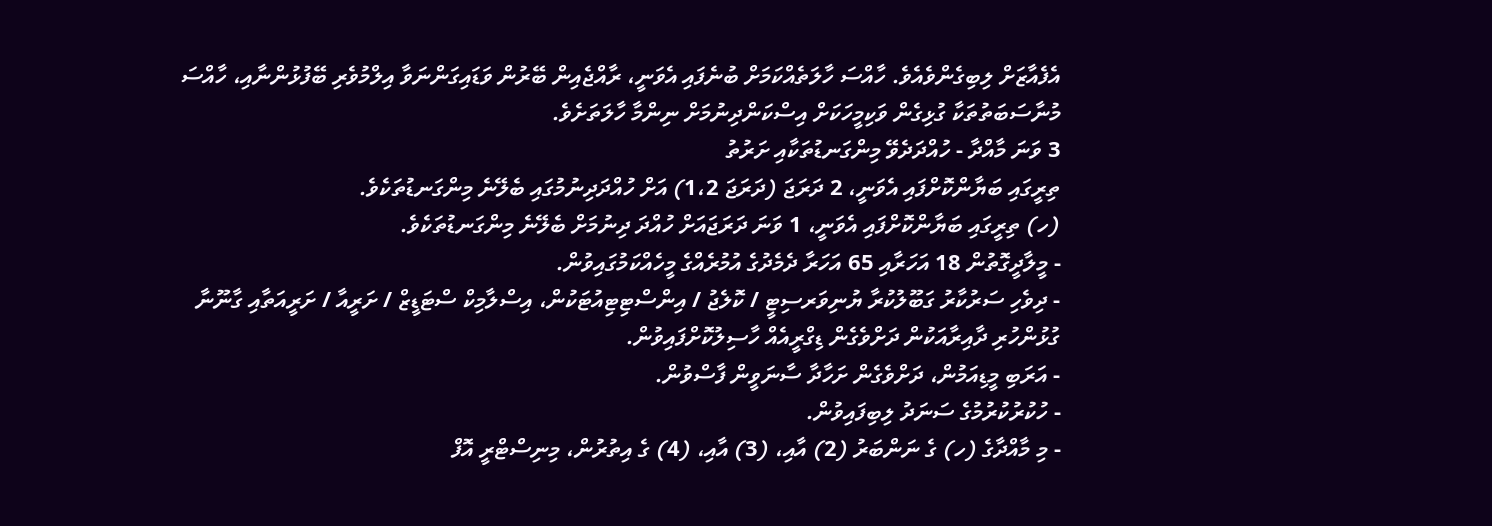އެފެއާޒަށް ލިބިގެންވެއެވެ. ހާއްސަ ހާލަތެއްކަމަށް ބުނެފައި އެވަނީ، ރާއްޖެއިން ބޭރުން ވަޑައިގަންނަވާ އިލްމުވެރި ބޭފުޅުންނާއި، ހާއްސަ މުނާސަބަތުތަކާ ގުޅިގެން ވަކިމީހަކަށް އިސްކަންދިނުމަށް ނިންމާ ހާލަތަށެވެ.
3 ވަނަ މާއްދާ - ހުއްދަދެވޭ މިންގަނޑުތަކާއި ށަރުތު
ތިރީގައި ބަޔާންކޮށްފައި އެވަނީ، 2 ދަރަޖަ (ދަރަޖަ 1،2) އަށް ހުއްދަދިނުމުގައި ބެލޭނެ މިންގަނޑުތަކެވެ.
(ހ) ތިރީގައި ބަޔާންކޮށްފައި އެވަނީ، 1 ވަނަ ދަރަޖައަށް ހުއްދަ ދިނުމަށް ބެލޭނެ މިންގަނޑުތަކެވެ.
- މީލާދީގޮތުން 18 އަހަރާއި 65 އަހަރާ ދެމެދުގެ އުމުރެއްގެ މީހެއްކަމުގައިވުން.
- ދިވެހި ސަރުކާރު ގަބޫލުކުރާ ޔުނިވަރސިޓީ / ކޮލެޖު / އިންސްޓިޓިއުޓަކުން، އިސްލާމިކް ސްޓަޑީޒް / ށަރީއާ / ށަރީއަތާއި ގާނޫނާ ގުޅުންހުރި ދާއިރާއަކުން ދަށްވެގެން ޑިގްރީއެއް ހާސިލުކޮށްފައިވުން.
- އަރަބި މީޑިއަމުން، ދަށްވެގެން ށަހާދާ ސާނަވީން ފާސްވުން.
- ހުކުރުކުރުމުގެ ސަނަދު ލިބިފައިވުން.
- މި މާއްދާގެ (ހ) ގެ ނަންބަރު (2) އާއި، (3) އާއި، (4) ގެ އިތުރުން، މިނިސްޓްރީ އޮފް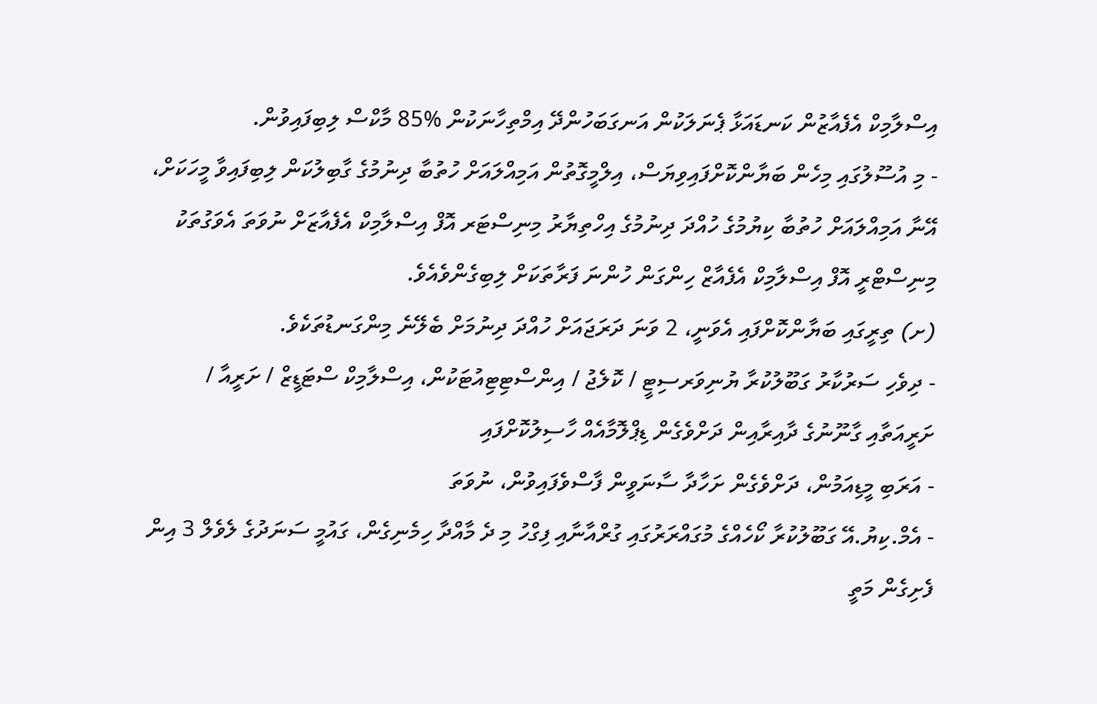އިސްލާމިކް އެފެއާޒުން ކަނޑައަޅާ ޕެނަލަކުން އަނގަބަހުންދޭ އިމްތިހާނަކުން %85 މާކްސް ލިބިފައިވުން.
- މި އުސޫލުގައި މިހެން ބަޔާންކޮށްފައިވިޔަސް، އިލްމީގޮތުން އަމިއްލައަށް ހުތުބާ ދިނުމުގެ ގާބިލުކަން ލިބިފައިވާ މީހަކަށް، އޭނާ އަމިއްލައަށް ހުތުބާ ކިޔުމުގެ ހުއްދަ ދިނުމުގެ އިހްތިޔާރު މިނިސްޓަރ އޮފް އިސްލާމިކް އެފެއާޒަށް ނުވަތަ އެވަގުތަކު މިނިސްޓްރީ އޮފް އިސްލާމިކް އެފެއާޒް ހިންގަން ހުންނަ ފަރާތަކަށް ލިބިގެންވެއެވެ.
(ށ) ތިރީގައި ބަޔާންކޮށްފައި އެވަނީ، 2 ވަނަ ދަރަޖައަށް ހުއްދަ ދިނުމަށް ބެލޭނެ މިންގަނޑުތަކެވެ.
- ދިވެހި ސަރުކާރު ގަބޫލުކުރާ ޔުނިވަރސިޓީ / ކޮލެޖު / އިންސްޓިޓިއުޓަކުން، އިސްލާމިކް ސްޓަޑީޒް / ށަރީއާ / ށަރީއަތާއި ގާނޫނުގެ ދާއިރާއިން ދަށްވެގެން ޑިޕްލޮމާއެއް ހާސިލުކޮށްފައި
- އަރަބި މީޑިއަމުން، ދަށްވެގެން ށަހާދާ ސާނަވީން ފާސްވެފައިވުން، ނުވަތަ
- އެމް.ކިޔު.އޭ ގަބޫލުކުރާ ކޯހެއްގެ މުގައްރަރުގައި ގުރްއާނާއި ފިގްހު މި ދެ މާއްދާ ހިމެނިގެން، ގައުމީ ސަނަދުގެ ލެވެލް 3 އިން ފެށިގެން މަތީ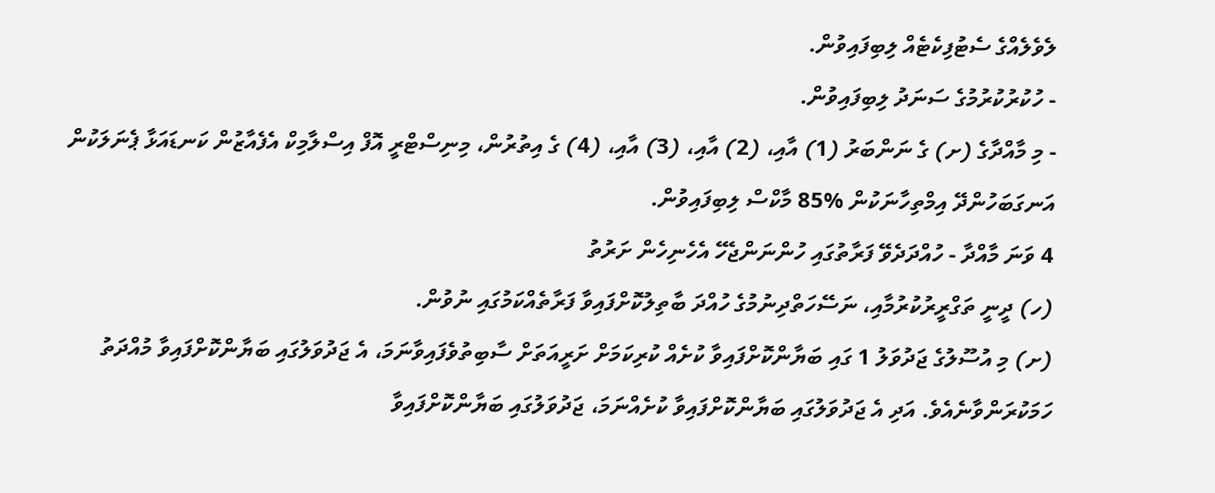ލެވެލެއްގެ ސެޓުފިކެޓެއް ލިބިފައިވުން.
- ހުކުރުކުރުމުގެ ސަނަދު ލިބިފައިވުން.
- މި މާއްދާގެ (ށ) ގެ ނަންބަރު (1) އާއި، (2) އާއި، (3) އާއި، (4) ގެ އިތުރުން، މިނިސްޓްރީ އޮފް އިސްލާމިކް އެފެއާޒުން ކަނޑައަޅާ ޕެނަލަކުން އަނގަބަހުންދޭ އިމްތިހާނަކުން %85 މާކްސް ލިބިފައިވުން.
4 ވަނަ މާއްދާ - ހުއްދަދެވޭ ފަރާތުގައި ހުންނަންޖެހޭ އެހެނިހެން ށަރުތު
(ހ) ދީނީ ތަގްރީރުކުރުމާއި، ނަސޭހަތްދިނުމުގެ ހުއްދަ ބާތިލުކޮށްފައިވާ ފަރާތެއްކަމުގައި ނުވުން.
(ށ) މި އުސޫލުގެ ޖަދުވަލު 1 ގައި ބަޔާންކޮށްފައިވާ ކުށެއް ކުރިކަމަށް ށަރީއަތަށް ސާބިތުވެފައިވާނަމަ، އެ ޖަދުވަލުގައި ބަޔާންކޮށްފައިވާ މުއްދަތު ހަމަކުރަންވާނެއެވެ. އަދި އެ ޖަދުވަލުގައި ބަޔާންކޮށްފައިވާ ކުށެއްނަމަ، ޖަދުވަލުގައި ބަޔާންކޮށްފައިވާ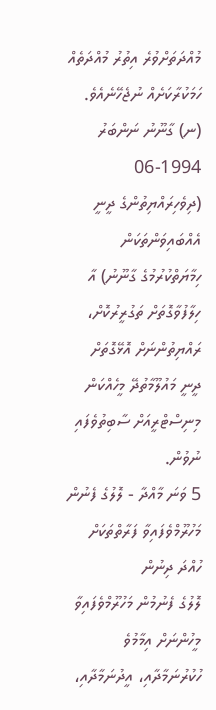މުއްދަތަށްވުރެ އިތުރު މުއްދަތެއް ހަމަކުރާކަށެއް ނުޖެހޭނެއެވެ.
(ނ) ގާނޫނު ނަންބަރު 1994-06 (ދިވެހިރައްޔިތުންގެ ދީނީ އެއްބައިވަންތަކަން ހިމާޔަތްކުރުމުގެ ގާނޫނު) އާ ހިލާފުވާގޮތަށް ތަގުރީރުކޮށް، ރައްޔިތުންނަށް އޮޅޭގޮތަށް ދީނީ މައުލޫމާތުދޭ މީހެއްކަން މިނިސްޓްރީއަށް ސާބިތުވެފައި ނުވުން.
5 ވަނަ މާއްދާ - ލޮލުގެ ފެނުން މަހުރޫމްވެފައިވާ ފަރާތްތަކަށް ހުއްދަ ދިނުން
ލޮލުގެ ފެނުމުން މަހުރޫމްވެފައިވާ މީހުންނަށް އިމާމުވެ ހުކުރުނަމާދާއި، އީދުނަމާދާއި،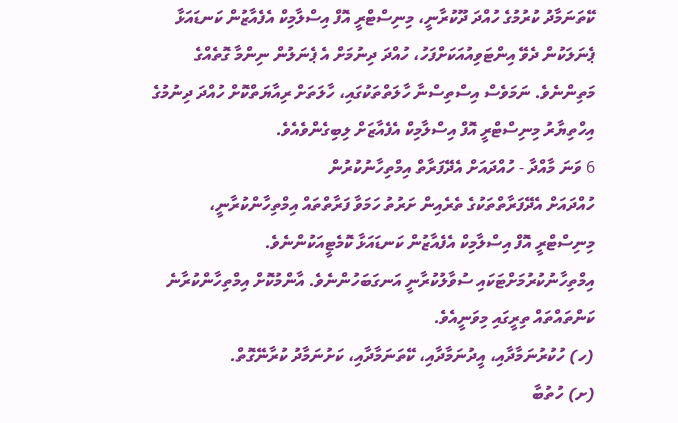ކޭތަނަމާދު ކުރުމުގެ ހުއްދަ ދޫކުރާނީ، މިނިސްޓްރީ އޮފް އިސްލާމިކް އެފެއާޒުން ކަނޑައަޅާ ޕެނަލަކުން ދެވޭ އިންޓަވިއުއަކަށްފަހު، ހުއްދަ ދިނުމަށް އެ ޕެނަލުން ނިންމާ ގޮތެއްގެ މަތިންނެވެ. ނަމަވެސް އިސްތިސްނާ ހާލަތްތަކުގައި، ހާލަތަށް ރިއާޔަތްކޮށް ހުއްދަ ދިނުމުގެ އިހްތިޔާރު މިނިސްޓްރީ އޮފް އިސްލާމިކް އެފެއާޒަށް ލިބިގެންވެއެވެ.
6 ވަނަ މާއްދާ - ހުއްދައަށް އެދޭފަރާތް އިމްތިހާނުކުރުން
ހުއްދައަށް އެދޭފަރާތްތަކުގެ ތެރެއިން ށަރުތު ހަމަވާ ފަރާތްތައް އިމްތިހާންކުރާނީ، މިނިސްޓްރީ އޮފް އިސްލާމިކް އެފެއާޒުން ކަނޑައަޅާ ކޮމެޓީއަކުންނެވެ. އިމްތިހާނުކުރުމަށްޓަކައި ސުވާލުކުރާނީ އަނގަބަހުންނެވެ. އާންމުކޮށް އިމްތިހާންކުރާނެ ކަންތައްތައް ތިރީގައި މިވަނީއެވެ.
(ހ) ހުކުރުނަމާދާއި، އީދުނަމާދާއި، ކޭތަނަމާދާއި، ކަށުނަމާދު ކުރާނޭގޮތް.
(ށ) ހުތުބާ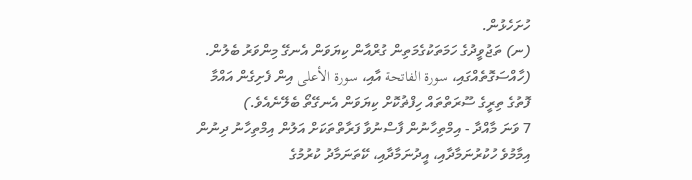ހުށަހެޅުން.
(ނ) ތަޖުވީދުގެ ހަމަތަކުގެމަތިން ގުރްއާން ކިޔަވަން އެނގޭ މިންވަރު ބެލުން. (ހާއްސަގޮތެއްގައި، سورة الفاتحة އާއި، سورة الأعلى އިން ފެށިގެން އައްމާ ފޮތުގެ ތިރީގެ ސޫރަތްތައް ހިފްޡުކޮށް ކިޔަވަން އެނގޭތޯ ބެލޭނެއެވެ.)
7 ވަނަ މާއްދާ - އިމްތިހާނުން ފާސްނުވާ ފަރާތްތަކަށް އަލުން އިމްތިހާނު ދިނުން
އިމާމުވެ ހުކުރުނަމާދާއި، އީދުނަމާދާއި، ކޭތަނަމާދު ކުރުމުގެ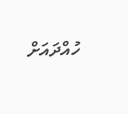ހުއްދައަށް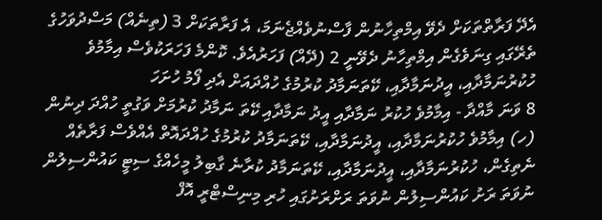އެދޭ ފަރާތްތަކަށް ދެވޭ އިމްތިހާނުން ފާސްނުވެއްޖެނަމަ، އެ ފަރާތަކަށް 3 (ތިނެއް) މަސްދުވަހުގެ ތެރޭގައި ގިނަވެގެން އިމްތިހާނު ދެވޭނީ 2 (ދޭއް) ފަހަރުއެވެ. ކޮންމެ ފަހަރަކުވެސް އިމާމުވެ ހުކުރުނަމާދާއި، އީދުނަމާދާއި، ކޭތަނަމާދު ކުރުމުގެ ހުއްދައަށް އެދި ފޯމު ހުށަހަ
8 ވަނަ މާއްދާ - އިމާމުވެ ހުކުރު ނަމާދާއި އީދު ނަމާދާއި ކޭތަ ނަމާދު ކުރުމަށް ވަގުތީ ހުއްދަ ދިނުން
(ހ) އިމާމުވެ ހުކުރުނަމާދާއި، އީދުނަމާދާއި، ކޭތަނަމާދު ކުރުމުގެ ހުއްދައޮތް އެއްވެސް ފަރާތެއް ނެތިގެން، ހުކުރުނަމާދާއި، އީދުނަމާދާއި، ކޭތަނަމާދު ކުރާނެ ގާބިލު މީހެއްގެ ސިޓީ ކައުންސިލުން ނުވަތަ ރަށު ކައުންސިލުން ނުވަތަ ރަށްރަށުގައި ހުރި މިނިސްޓްރީ އޮފް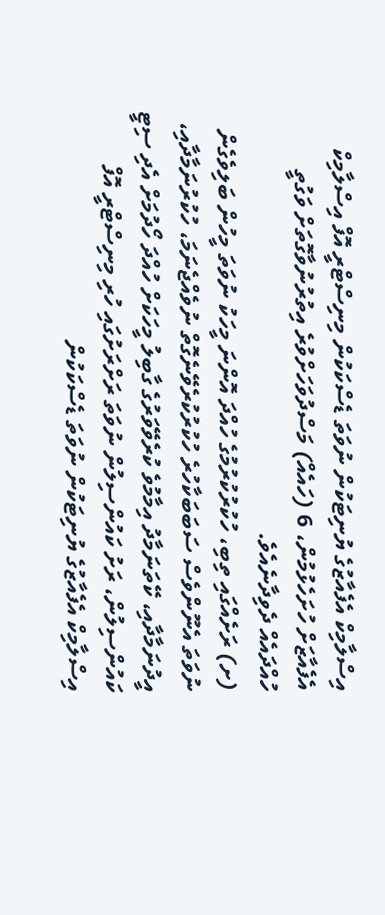އިސްލާމިކް އެފެއާޒުގެ ޔުނިޓަކުން ނުވަތަ ޑެސްކަކުން މިނިސްޓްރީ އޮފް އިސްލާމިކް އެފެއާޒަށް ހުށަހެޅުމުން، 6 (ހައެއް) މަސްދުވަހަށްވުރެ އިތުރުނުވާގޮތަށް ވަގުތީ ހުއްދައެއް ދެވިދާނެއެވެ.
(ށ) ރަށެއްގައި ތިބި، ހުކުރުކުރުމުގެ ހުއްދަ އޮންނަ މީހަކު ނުވަތަ މީހުން ބަލިވެގެން ނުވަތަ އެނޫންވެސް ސަބަބަކާހުރެ ހުކުރުކުރެވޭނެގޮތް ނުވެއްޖެނަމަ، ހުކުރުނަމާދާއި، އީދުނަމާދާއި، ކޭތަނަމާދު އިމާމުވެ ކުރެވޭވަރުގެ ގާބިލު މީހަކަށް ހުއްދަ ހޯދުމަށް އެދި ސިޓީ ކައުންސިލުން، ރަށު ކައުންސިލުން ނުވަތަ ރަށްރަށުގައި ހުރި މިނިސްޓްރީ އޮފް އިސްލާމިކް އެފެއާޒުގެ ޔުނިޓަކުން ނުވަތަ ޑެސްކަކުން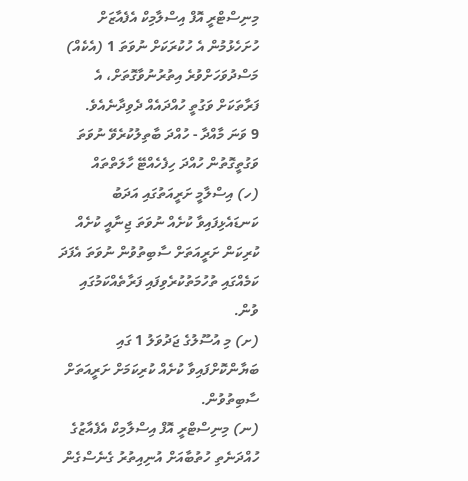މިނިސްޓްރީ އޮފް އިސްލާމިކް އެފެއާޒަށް ހުށަހެޅުމުން އެ ހުކުރަކަށް ނުވަތަ 1 (އެކެއް) މަސްދުވަހަށްވުރެ އިތުރުނުވާގޮތަށް، އެ ފަރާތަކަށް ވަގުތީ ހުއްދައެއް ދެވިދާނެއެވެ.
9 ވަނަ މާއްދާ - ހުއްދަ ބާތިލުކުރެވޭ ނުވަތަ ވަގުތީގޮތުން ހުއްދަ ހިފެހެއްޓޭ ހާލަތްތައް
(ހ) އިސްލާމީ ށަރީއަތުގައި އަދަބު ކަނޑައެޅިފައިވާ ކުށެއް ނުވަތަ ޖިނާއީ ކުށެއް ކުރިކަން ށަރީއަތަށް ސާބިތުވުން ނުވަތަ އެފަދަ ކަމެއްގައި ތުހުމަތުކުރެވިފައި ފަރާތެއްކަމުގައި ވުން.
(ށ) މި އުސޫލުގެ ޖަދުވަލު 1 ގައި ބަޔާންކޮށްފައިވާ ކުށެއް ކުރިކަމަށް ށަރީއަތަށް ސާބިތުވުން.
(ނ) މިނިސްޓްރީ އޮފް އިސްލާމިކް އެފެއާޒުގެ ހުއްދަނެތި ހުތުބާއަށް އުނިއިތުރު ގެނެސްގެން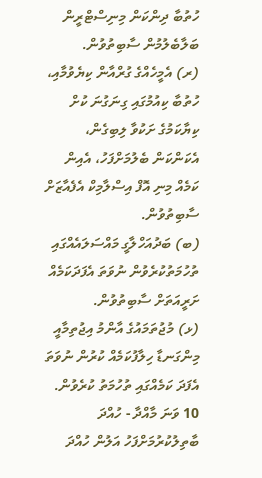ހުތުބާ ދިންކަން މިނިސްޓްރީން ބަލާބެލުމުން ސާބިތުވުން.
(ރ) އެމީހެއްގެ ގުރްއާން ކިޔެވުމާއި، ހުތުބާ ކިއުމުގައި ގިނަގުނަ ކުށް ކިޔާކަމުގެ ށަކުވާ ލިބިގެން، އެކަންކަން ބެލުމަށްފަހު، އެއިން ކަމެއް މިނި އޮފް އިސްލާމިކް އެފެއާޒަށް ސާބިތުވުން.
(ބ) ބަދުއަހްލާގީ މައްސަލައެއްގައި ތުހުމަތުކުރެވުން ނުވަތަ އެފަދަކަމެއް ށަރީއަތަށް ސާބިތުވުން.
(ޅ) މުޖުތަމައުގެ އާންމު އިޖުތިމާއީ މިންގަނޑާ ހިލާފުކަމެއް ކުރުން ނުވަތަ އެފަދަ ކަމެއްގައި ތުހުމަތު ކުރެވުން.
10 ވަނަ މާއްދާ - ހުއްދަ ބާތިލުކުރުމަށްފަހު އަލުން ހުއްދަ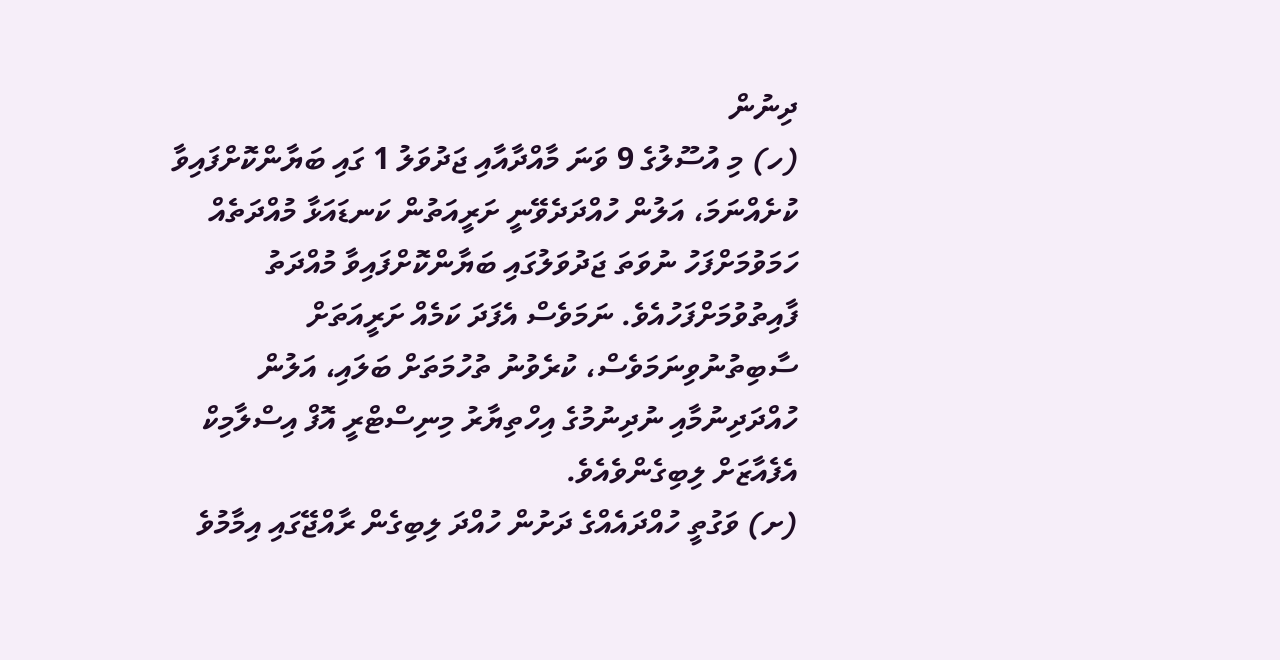ދިނުން
(ހ) މި އުސޫލުގެ 9 ވަނަ މާއްދާއާއި ޖަދުވަލު 1 ގައި ބަޔާންކޮށްފައިވާ ކުށެއްނަމަ، އަލުން ހުއްދަދެވޭނީ ށަރީއަތުން ކަނޑައަޅާ މުއްދަތެއް ހަމަވުމަށްފަހު ނުވަތަ ޖަދުވަލުގައި ބަޔާންކޮށްފައިވާ މުއްދަތު ފާއިތުވުމަށްފަހުއެވެ. ނަމަވެސް އެފަދަ ކަމެއް ށަރީއަތަށް ސާބިތުނުވިނަމަވެސް، ކުރެވުނު ތުހުމަތަށް ބަލައި، އަލުން ހުއްދަދިނުމާއި ނުދިނުމުގެ އިހްތިޔާރު މިނިސްޓްރީ އޮފް އިސްލާމިކް އެފެއާޒަށް ލިބިގެންވެއެވެ.
(ށ) ވަގުތީ ހުއްދައެއްގެ ދަށުން ހުއްދަ ލިބިގެން ރާއްޖޭގައި އިމާމުވެ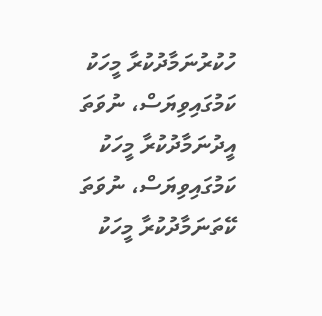ހުކުރުނަމާދުކުރާ މީހަކު ކަމުގައިވިޔަސް، ނުވަތަ އީދުނަމާދުކުރާ މީހަކު ކަމުގައިވިޔަސް، ނުވަތަ ކޭތަނަމާދުކުރާ މީހަކު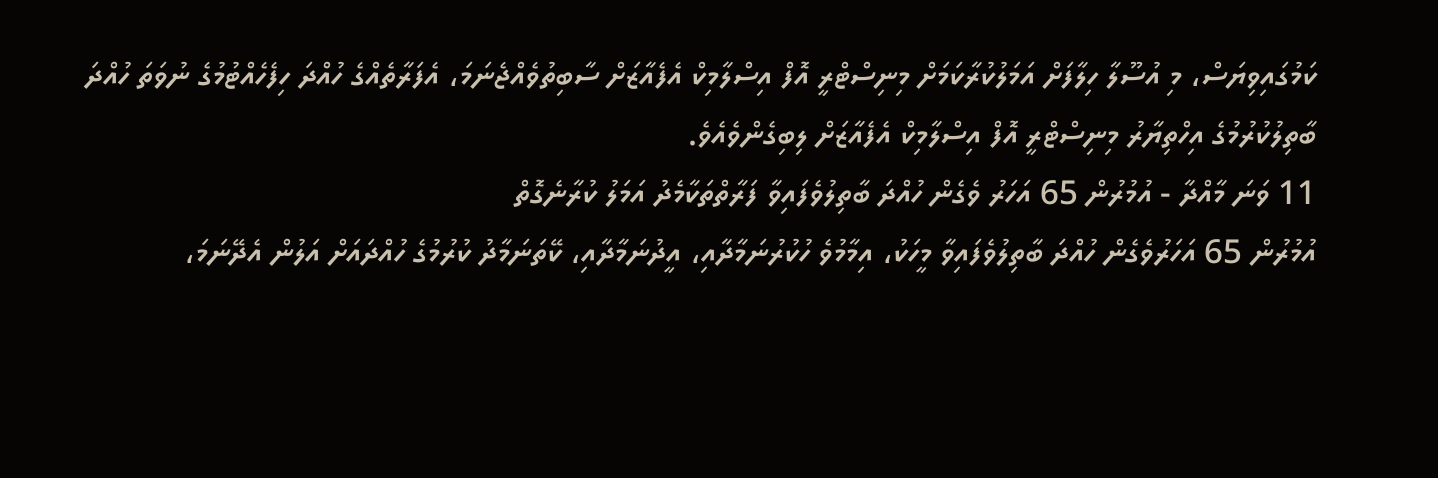ކަމުގައިވިޔަސް، މި އުސޫލާ ހިލާފަށް އަމަލުކުރާކަމަށް މިނިސްޓްރީ އޮފް އިސްލާމިކް އެފެއާޒަށް ސާބިތުވެއްޖެނަމަ، އެފަރާތެއްގެ ހުއްދަ ހިފެހެއްޓުމުގެ ނުވަތަ ހުއްދަ ބާތިލުކުރުމުގެ އިހްތިޔާރު މިނިސްޓްރީ އޮފް އިސްލާމިކް އެފެއާޒަށް ލިބިގެންވެއެވެ.
11 ވަނަ މާއްދާ - އުމުރުން 65 އަހަރު ވެގެން ހުއްދަ ބާތިލުވެފައިވާ ފަރާތްތަކާމެދު އަމަލު ކުރާނެގޮތް
އުމުރުން 65 އަހަރުވެގެން ހުއްދަ ބާތިލުވެފައިވާ މީހަކު، އިމާމުވެ ހުކުރުނަމާދާއި، އީދުނަމާދާއި، ކޭތަނަމާދު ކުރުމުގެ ހުއްދައަށް އަލުން އެދޭނަމަ،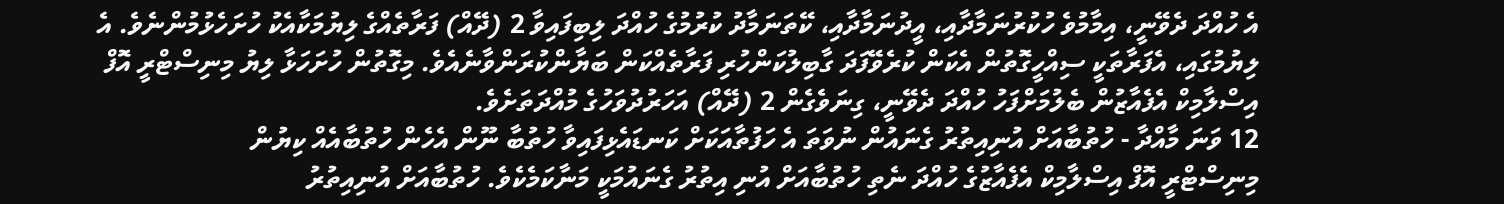އެ ހުއްދަ ދެވޭނީ، އިމާމުވެ ހުކުރުނަމާދާއި، އީދުނަމާދާއި، ކޭތަނަމާދު ކުރުމުގެ ހުއްދަ ލިބިފައިވާ 2 (ދޭއް) ފަރާތެއްގެ ލިޔުމަކާއެކު ހުށަހެޅުމުންނެވެ. އެ ލިޔުމުގައި، އެފަރާތަކީ ސިއްހީގޮތުން އެކަން ކުރެވޭފަދަ ގާބިލުކަންހުރި ފަރާތެއްކަން ބަޔާންކުރަންވާނެއެވެ. މިގޮތުން ހުށަހަޅާ ލިޔު މިނިސްޓްރީ އޮފް އިސްލާމިކް އެފެއާޒުން ބެލުމަށްފަހު ހުއްދަ ދެވޭނީ، ގިނަވެގެން 2 (ދޭއް) އަހަރުދުވަހުގެ މުއްދަތަށެވެ.
12 ވަނަ މާއްދާ - ހުތުބާއަށް އުނިއިތުރު ގެނައުން ނުވަތަ އެ ހަފުތާއަކަށް ކަނޑައެޅިފައިވާ ހުތުބާ ނޫން އެހެން ހުތުބާއެއް ކިޔުން
މިނިސްޓްރީ އޮފް އިސްލާމިކް އެފެއާޒުގެ ހުއްދަ ނެތި ހުތުބާއަށް އުނި އިތުރު ގެނައުމަކީ މަނާކަމެކެވެ. ހުތުބާއަށް އުނިއިތުރު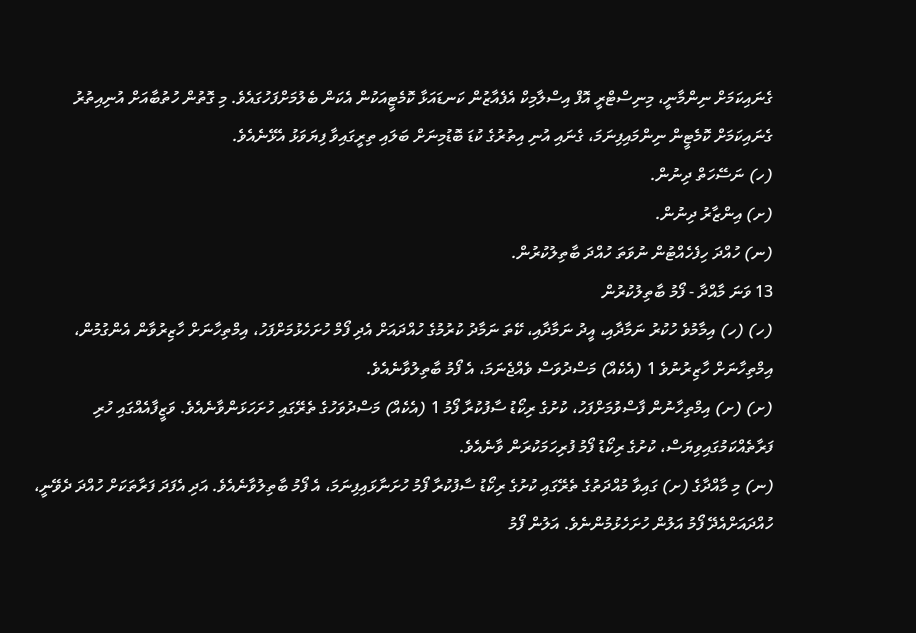ގެނައިކަމަށް ނިންމާނީ، މިނިސްޓްރީ އޮފް އިސްލާމިކް އެފެއާޒުން ކަނޑައަޅާ ކޮމެޓީއަކުން އެކަން ބެލުމަށްފަހުގައެވެ. މި ގޮތުން ހުތުބާއަށް އުނިއިތުރު ގެނައިކަމަށް ކޮމެޓީން ނިންމައިފިނަމަ، ގެނައި އުނި އިތުރުގެ ކުޑަ ބޮޑުމިނަށް ބަލައި ތިރީގައިވާ ފިޔަވަޅު އެޅޭނެއެވެ.
(ހ) ނަސޭހަތް ދިނުން.
(ށ) އިންޒާރު ދިނުން.
(ނ) ހުއްދަ ހިފެހެއްޓުން ނުވަތަ ހުއްދަ ބާތިލުކުރުން.
13 ވަނަ މާއްދާ - ފޯމު ބާތިލުކުރުން
(ހ) (ހ) އިމާމުވެ ހުކުރު ނަމާދާއި، އީދު ނަމާދާއި، ކޭތަ ނަމާދު ކުރުމުގެ ހުއްދައަށް އެދި ފޯމް ހުށަހެޅުމަށްފަހު، އިމްތިހާނަށް ހާޒިރުވާން އެންގުމުން، އިމްތިހާނަށް ހާޒިރުނުވެ 1 (އެކެއް) މަސްދުވަސް ވެއްޖެނަމަ، އެ ފޯމު ބާތިލުވާނެއެވެ.
(ށ) (ށ) އިމްތިހާނުން ފާސްވުމަށްފަހު، ކުށުގެ ރިކޯޑު ސާފުކުރާ ފޯމު 1 (އެކެއް) މަސްދުވަހުގެ ތެރޭގައި ހުށަހަޅަންވާނެއެވެ. ވަޒީފާއެއްގައި ހުރި ފަރާތެއްކަމުގައިވިޔަސް، ކުށުގެ ރިކޯޑު ފޯމު ފުރިހަމަކުރަން ވާނެއެވެ.
(ނ) މި މާއްދާގެ (ށ) ގައިވާ މުއްދަތުގެ ތެރޭގައި ކުށުގެ ރިކޯޑު ސާފުކުރާ ފޯމު ހުށަނާޅައިފިނަމަ، އެ ފޯމު ބާތިލުވާނެއެވެ. އަދި އެފަދަ ފަރާތަކަށް ހުއްދަ ދެވޭނީ، ހުއްދައަށްއެދޭ ފޯމު އަލުން ހުށަހެޅުމުންނެވެ. އަލުން ފޯމު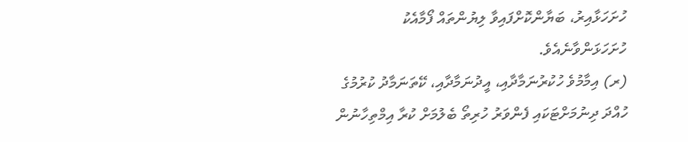ހުށަހަޅާއިރު، ބަޔާންކޮށްފައިވާ ލިޔުންތައް ފޯމާއެކު ހުށަހަޅަންވާނެއެވެ.
(ރ) އިމާމުވެ ހުކުރުނަމާދާއި، އީދުނަމާދާއި، ކޭތަނަމާދު ކުރުމުގެ ހުއްދަ ދިނުމަށްޓަކައި ފެންވަރު ހުރިތޯ ބެލުމަށް ކުރާ އިމްތިހާނުން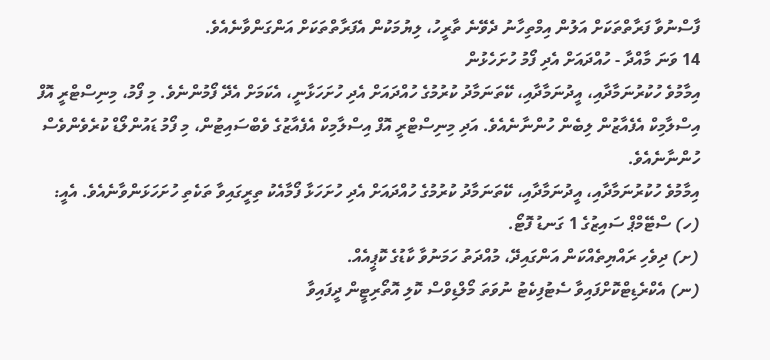ފާސްނުވާ ފަރާތްތަކަށް އަލުން އިމްތިހާނު ދެވޭނެ ތާރީހު، ލިޔުމަކުން އެފަރާތްތަކަށް އަންގަންވާނެއެވެ.
14 ވަނަ މާއްދާ - ހުއްދައަށް އެދި ފޯމު ހުށަހެޅުން
އިމާމުވެ ހުކުރުނަމާދާއި، އީދުނަމާދާއި، ކޭތަނަމާދު ކުރުމުގެ ހުއްދައަށް އެދި ހުށަހަޅާނީ، އެކަމަށް އެދޭ ފޯމުންނެވެ. މި ފޯމު، މިނިސްޓްރީ އޮފް އިސްލާމިކް އެފެއާޒުން ލިބެން ހުންނާނެއެވެ. އަދި މިނިސްޓްރީ އޮފް އިސްލާމިކް އެފެއާޒުގެ ވެބްސައިޓުން، މި ފޯމު ޑައުންލޯޑް ކުރެވެންވެސް ހުންނާނެއެވެ.
އިމާމުވެ ހުކުރުނަމާދާއި، އީދުނަމާދާއި، ކޭތަނަމާދު ކުރުމުގެ ހުއްދައަށް އެދި ހުށަހަޅާ ފޯމާއެކު ތިރީގައިވާ ތަކެތި ހުށަހަޅަންވާނެއެވެ. އެއީ:
(ހ) ސްޓޭމްޕް ސައިޒުގެ 1 ގަނޑު ފޮޓޯ.
(ށ) ދިވެހި ރައްޔިތެއްކަން އަންގައިދޭ، މުއްދަތު ހަމަނުވާ ކާޑުގެ ކޮޕީއެއް.
(ނ) އެކްރެޑިޓްކޮށްފައިވާ ސެޓުފިކެޓު ނުވަތަ މޯލްޑިވްސް ކޮލި އޮތޯރިޓީން ދީފައިވާ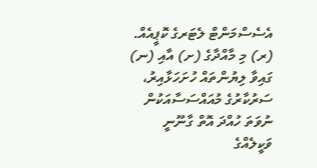އެސެސްމަންޓް ލެޓަރގެ ކޮޕީއެއް.
(ރ) މި މާއްދާގެ (ށ) އާއި (ނ) ގައިވާ ލިޔުންތައް ހުށަހަޅާއިރު، ސަރުކާރުގެ މުއައްސަސާއަކުން ނުވަތަ ހުއްދަ އޮތް ގާނޫނީ ވަކީލެއްގެ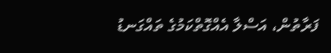ފަރާތުން، އަސްލާ އެއްގޮތްކަމުގެ ތައްގަނޑު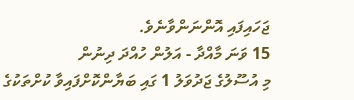ޖަހައިފައި އޮންނަންވާނެވެ.
15 ވަނަ މާއްދާ - އަލުން ހުއްދަ ދިނުން
މި އުސޫލުގެ ޖަދުވަލު 1 ގައި ބަޔާންކޮށްފައިވާ ކުށްތަކުގެ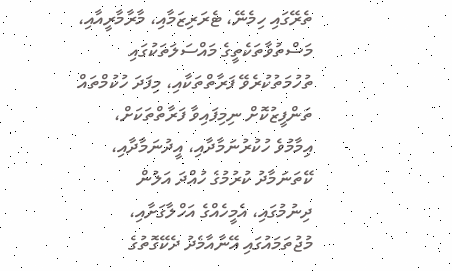ތެރޭގައި ހިމެނޭ، ޓެރަރިޒަމާއި، މާރާމާރީއާއި، މަސްތުވާތަކެތީގެ މައްސަލަތަކުގައި ތުހުމަތުކުރެވޭ ފަރާތްތަކާއި، މިފަދަ ހުކުމްތައް ތަންފީޒުކޮށް ނިމިފައިވާ ފަރާތްތަކަށް، އިމާމުވެ ހުކުރުނަމާދާއި، އީދުނަމާދާއި، ކޭތަނަމާދު ކުރުމުގެ ހުއްދަ އަލުން ދިނުމުގައި، އެމީހެއްގެ އަހްލާގަށާއި، މުޖުތަމައުގައި އޭނާއާމެދު ދެކޭގޮތުގެ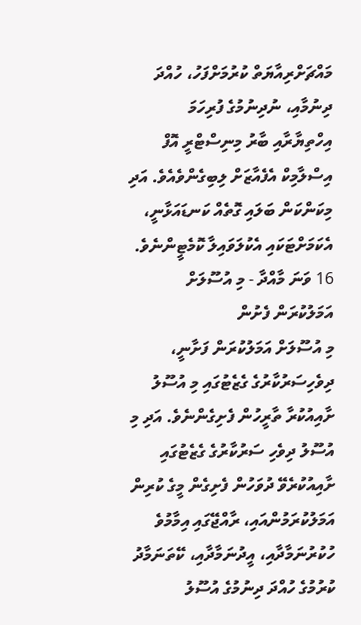މައްޗަށްރިއާޔަތް ކުރުމަށްފަހު، ހުއްދަ ދިނުމާއި، ނުދިނުމުގެ ފުރިހަމަ އިހްތިޔާރާއި ބާރު މިނިސްޓްރީ އޮފް އިސްލާމިކް އެފެއާޒަށް ލިބިގެންވެއެވެ. އަދި މިކަންކަން ބަލައި ގޮތެއް ކަނޑައަޅާނީ، އެކަމަށްޓަކައި އެކުލަވައިލާ ކޮމެޓީންނެވެ.
16 ވަނަ މާއްދާ - މި އުސޫލަށް އަމަލުކުރަން ފެށުން
މި އުސޫލަށް އަމަލުކުރަން ފަށާނީ، ދިވެހިސަރުކާރުގެ ގެޒެޓުގައި މި އުސޫލު ށާއިއުކުރާ ތާރީހުން ފެށިގެންނެވެ. އަދި މި އުސޫލު ދިވެހި ސަރުކާރުގެ ގެޒެޓުގައި ށާއިއުކުރެވޭ ދުވަހުން ފެށިގެން މީގެ ކުރިން އަމަލުކުރަމުންއައި، ރާއްޖޭގައި އިމާމުވެ ހުކުރުނަމާދާއި، އީދުނަމާދާއި، ކޭތަނަމާދު ކުރުމުގެ ހުއްދަ ދިނުމުގެ އުސޫލު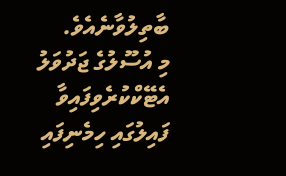ބާތިލުވާނެއެވެ.
މި އުސޫލުގެ ޖަދުވަލު އެޓޭކްކުރެވިފައިވާ ފައިލުގައި ހިމެނިފައި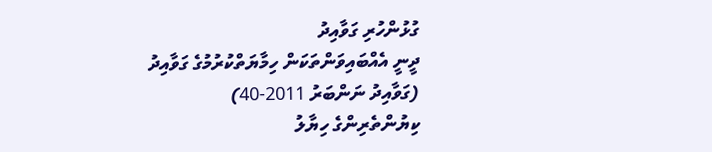ގުޅުންހުރި ގަވާއިދު
ދީނީ އެއްބައިވަންތަކަން ހިމާޔަތްކުރުމުގެ ގަވާއިދު (ގަވާއިދު ނަންބަރު 2011-40)
ކިޔުންތެރިންގެ ހިޔާލު